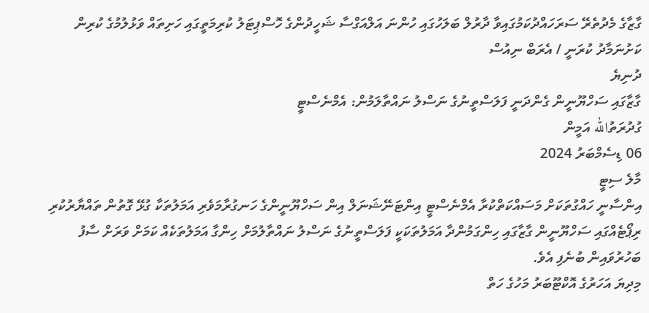ގާޒާގެ މެދުތެރޭ ސަރަހައްދުކަމުގައިވާ ދާރުލް ބަލަހުގައި ހުންނަ އަލްއަގްސާ ޝަހީދުންގެ ހޮސްޕިޓަލު ކުރިމަތީގައި ހަށިތައް ވަޅުލުމުގެ ކުރިން ކަށުނަމާދު ކުރަނީ / އެރަބް ނިއުސް
ދުނިޔެ
ގާޒާގައި ސަހްޔޫނީން ގެންދަނީ ފަލަސްތީނުގެ ނަސްލު ނައްތާލަމުން: އެމްނެސްޓީ
ގުދުރަތުالله އަމީން
06 ޑިސެމްބަރު 2024
މާލެ ސިޓީ
އިންސާނީ ހައްގުތަކަށް މަސައްކަތްކުރާ އެމްނެސްޓީ އިންޓަނޭޝަނަލް އިން ސަހްޔޫނީންގެ ހަނގުރާމަވެރި އަމަލުތަކާ ގުޅޭ ގޮތުން ތައްޔާރުކުރި ރިޕޯޓެއްގައި ސަހްޔޫނީން ގާޒާގައި ހިންގަމުންދާ އަމަލުތަކަކީ ފަލަސްތީނުގެ ނަސްލު ނައްތާލުމަށް ހިންގާ އަމަލުތަކެއް ކަމަށް ވަރަށް ސާފު ބަހުރުވައިން ބުނެފި އެވެ.
މިދިޔަ އަހަރުގެ އޮކްޓޫބަރު މަހުގެ ހަތް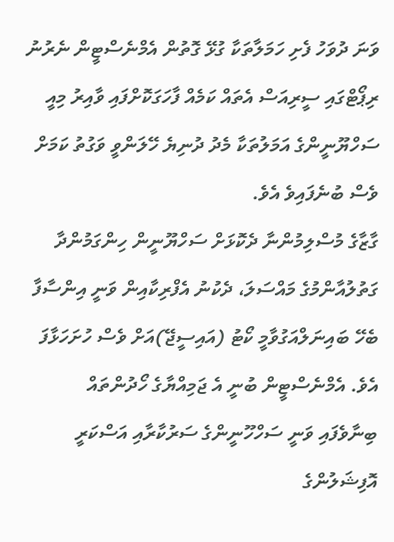ވަނަ ދުވަހު ފެށި ހަމަލާތަކާ ގުޅޭ ގޮތުން އެމްނެސްޓީން ނެރުނު ރިޕޯޓްގައި ސީރިއަސް އެތައް ކަމެއް ފާހަގަކޮށްފައި ވާއިރު މިއީ ސަހްޔޫނީންގެ އަމަލުތަކާ މެދު ދުނިޔެ ހޭލަންވީ ވަގުތު ކަމަށް ވެސް ބުނެފައިވެ އެވެ.
ގާޒާގެ މުސްލިމުންނާ ދެކޮޅަށް ސަހްޔޫނީން ހިންގަމުންދާ ގަތުލުއާންމުގެ މައްސަލަ، ދެކުނު އެފްރިކާއިން ވަނީ އިންސާފާ ބެހޭ ބައިނަލްއަގުވާމީ ކޯޓު (އައިސީޖޭ)އަށް ވެސް ހުށަހަޅާފަ އެވެ. އެމްނެސްޓީން ބުނީ އެ ޖަމިއްޔާގެ ހޯދުންތައް ބިނާވެފައި ވަނީ ސަހްހޫނީންގެ ސަރުކާރާއި އަސްކަރީ އޮފިޝަލުންގެ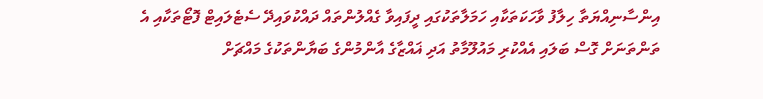އިންސާނިއްޔަތާ ހިލާފު ވާހަކަތަކާއި ހަމަލާތަކުގައި ދީފައިވާ ގެއްލުންތައް ދައްކުވައިދޭ ސެޓެލައިޓް ފޮޓޯތަކާއި އެ ތަންތަނަށް ގޮސް ބަލައި އެއްކުރި މައުލޫމާތު އަދި ޣައްޒާގެ އާންމުންގެ ބަޔާންތަކުގެ މައްޗަށް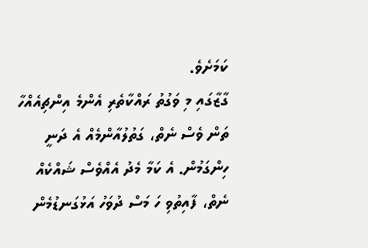ކަމަށެވެ.
ގާޒާގައި މި ވަގުތު ރައްކާތެރި އެންމެ އިންޗިއެއްހާ ތަން ވެސް ނެތް، ގަތުލުއާންމެއް އެ ދަނީ ހިންގަމުން. އެ ކަމާ މެދު އެއްވެސް ޝައްކެއް ނެތް، ފާއިތުވި ހަ މަސް ދުވަހު އަޅުގަނޑުމެން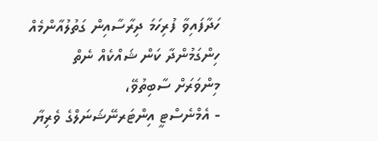ހަދާފައިވާ ފުރިހަމަ ދިރާސާއިން ގަތުލުއާންމެއް ހިންގަމުންދާ ކަން ޝައްކެއް ނެތް މިންވަރަށް ސާބިތުވޭ،
- އެމްނެސްޓީ އިންޓަރނޭޝަނަލްގެ ވެރިޔާ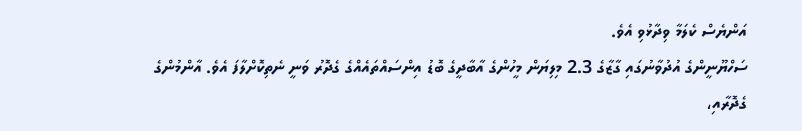އަންޔެސް ކެލަމާ ވިދާޅުވި އެވެ.
ސަހްޔޫނީންގެ އުދުވާނުގައި ގާޒާގެ 2.3 މިލިޔަން މީހުންގެ އާބާދީގެ ބޮޑު އިންސައްތައެއްގެ ގެދޮރު ވަނީ ނެތިކޮށްލާފަ އެވެ. އާންމުންގެ ގެދޮރާއި،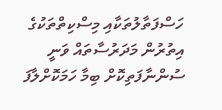ހަސްފަތާލުތަކާއި މިސްކިތްތަކުގެ އިތުރުން މަދަރުސާތައް ވަނީ ސުންނާފަތިކޮށް ބިމާ ހަމަކޮށްލާފަ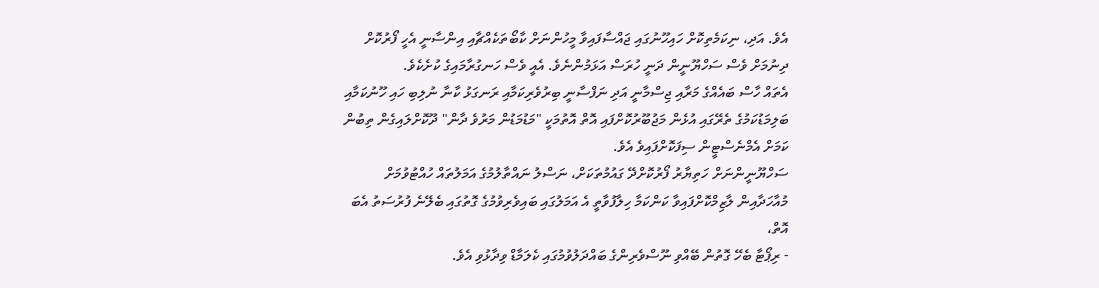އެވެ. އަދި، ނިކަމެތިކޮށް ހައިހޫނުގައި ޖައްސާފައިވާ މީހުންނަށް ކާބޯތަކެއްޗާއި އިންސާނީ އެހީ ފޯރުކޮށް ދިނުމަށް ވެސް ސަހްޔޫނީން ދަނީ ހުރަސް އަޅަމުންނެވެ. އެއީ ވެސް ހަނގުރާމައިގެ ކުށެކެވެ.
އެތައް ހާސް ބައެއްގެ މަރާއި ޖިސްމާނީ އަދި ނަފްސާނީ ބިރުވެރިކަމާއި ރަނގަޅު ކާނާ ނުލިބި ހައި ހޫނުކަމާއި ބަލިމަޑުކަމުގެ ތެރޭގައި އުޅެން މަޖުބޫރުކޮށްފައި އޮތް އޮތުމަކީ "މަޑުމަޑުން މަރުވެ ދާން" ދޫކޮށްލައިގެން ތިބުން ކަމަށް އެމްނެސްޓީން ސިފަކޮށްފައިވެ އެވެ.
ސަހްޔޫނީންނަށް ހަތިޔާރު ފޯރުކޮށްދޭ ގައުމުތަކަށް، ނަސްލު ނައްތާލުމުގެ އަމަލުތައް ހުއްޓުވުމަށް މުއާހަދާއިން ލާޒިމްކޮށްފައިވާ ކަންކަމާ ހިލާފުވާތީ އެ އަމަލުގައި ބައިވެރިވުމުގެ ގޮތުގައި ބެލޭނެ ފުރުސަތު އެބަ އޮތް،
- ރިޕޯޓާ ބެހޭ ގޮތުން ބޭއްވި ނޫސްވެރިންގެ ބައްދަލުވުމުގައި ކެލަމާޑް ވިދާޅުވި އެވެ.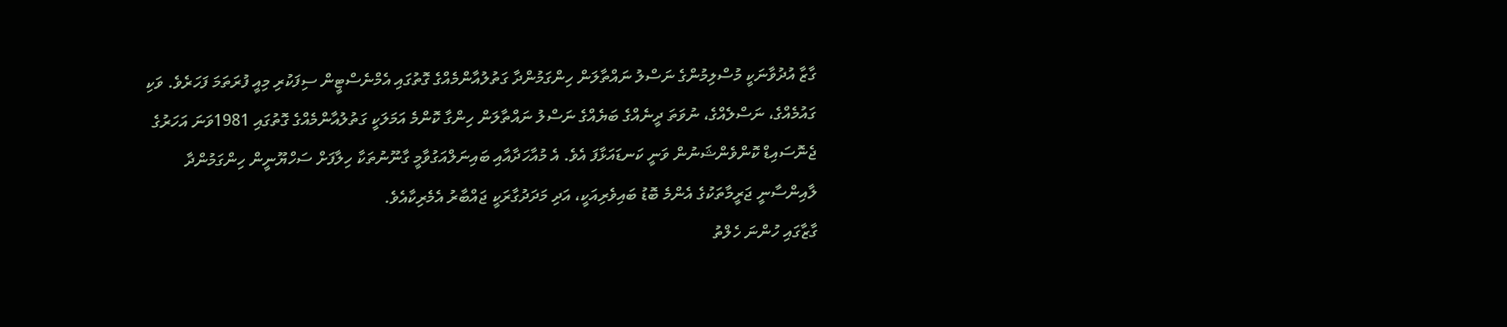ގާޒާ އުދުވާނަކީ މުސްލިމުންގެ ނަސްލު ނައްތާލަން ހިންގަމުންދާ ގަތުލުއާންމެއްގެ ގޮތުގައި އެމްނެސްޓީން ސިފަކުރި މިއީ ފުރަތަމަ ފަހަރެވެ. ވަކި ގައުމެއްގެ، ނަސްލެއްގެ، ނުވަތަ ދީނެއްގެ ބަޔެއްގެ ނަސްލު ނައްތާލަން ހިންގާ ކޮންމެ އަމަލަކީ ގަތުލުއާންމެއްގެ ގޮތުގައި 1981ވަނަ އަހަރުގެ ޖެނޮސައިޑް ކޮންވެންޝަނުން ވަނީ ކަނޑައަޅާފަ އެވެ. އެ މުއާހަދާއާއި ބައިނަލްއަގުވާމީ ގާނޫނުތަކާ ހިލާފަށް ސަހްޔޫނީން ހިންގަމުންދާ ލާއިންސާނީ ޖަރީމާތަކުގެ އެންމެ ބޮޑު ބައިވެރިއަކީ، އަދި މަދަދުގާރަކީ ޖައްބާރު އެމެރިކާއެވެ.
ގާޒާގައި ހުންނަ ހެލްތު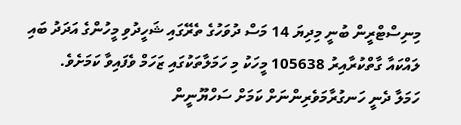މިނިސްޓްރީން ބުނީ މިދިޔަ 14 މަސް ދުވަހުގެ ތެރޭގައި ޝަހީދުވި މީހުންގެ އަދަދު ބައި ލައްކައާ ގާތްކުރާއިރު 105638 މީހަކު މި ހަމަލާތަކުގައި ޒަހަމް ވެފައިވާ ކަމަށެވެ.
ހަމަލާ ދެނީ ހަނގުރާމަވެރިންނަށް ކަމަށް ސަހްޔޫނީން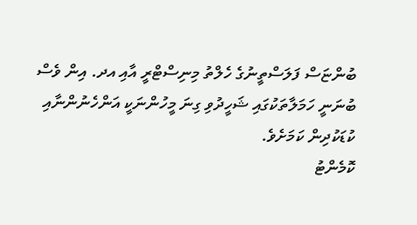ބުންޏަސް ފަލަސްތީނުގެ ހެލްތު މިނިސްޓްރީ އާއި އދ. އިން ވެސް ބުނަނީ ހަމަލާތަކުގައި ޝަހީދުވި ގިނަ މީހުންނަކީ އަންހެނުންނާއި ކުޑަކުދިން ކަމަށެވެ.
ކޮމެންޓު